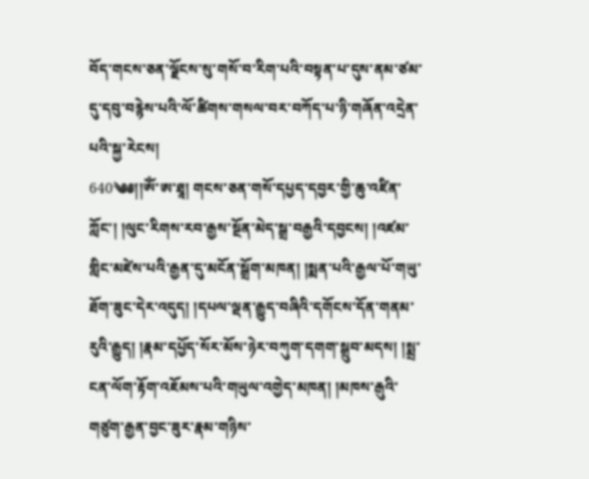བོད་གངས་ཅན་ལྗོངས་སུ་གསོ་བ་རིག་པའི་བསྟན་པ་དུས་ནམ་ཙམ་དུ་དབུ་བརྙེས་པའི་ལོ་ཚིགས་གསལ་བར་བཀོད་པ་ཉི་གཞོན་འདྲེན་པའི་སྐྱ་རེངས།
640༄༅།།ཨོཾ་ཨ་ཐཱ། གངས་ཅན་གསོ་དཔྱད་དབྱར་གྱི་ཆུ་འཛིན་ཀློང་། །ལུང་རིགས་རབ་རྒྱས་སྔོན་མེད་སྒྲ་བརྒྱའི་དབྱངས། །འཛམ་གླིང་མཛེས་པའི་རྒྱན་དུ་མངོན་སྒྲོག་མཁན། །སྨན་པའི་རྒྱལ་པོ་གཡུ་ཐོག་ཟུང་དེར་འདུད། །དཔལ་ལྡན་རྒྱུད་བཞིའི་དགོངས་དོན་གནམ་རུའི་རྒྱུད། །རྣམ་དཔྱོད་སོར་མོས་ཉེར་བཀུག་དགག་སྒྲུབ་མདས། །སྨྲ་ངན་ལོག་རྟོག་འཇོམས་པའི་གཡུལ་འགྱེད་མཁན། །མཁས་རྒུའི་གཙུག་རྒྱན་བྱང་ཟུར་རྣམ་གཉིས་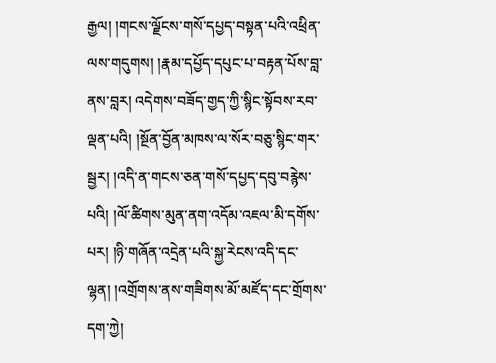རྒྱལ། །གངས་ལྗོངས་གསོ་དཔྱད་བསྟན་པའི་འཕྲིན་ལས་གདུགས། །རྣམ་དཔྱོད་དཔུང་པ་བརྟན་པོས་བླ་ནས་བླར། འདེགས་བཟོད་གྱད་ཀྱི་སྙིང་སྟོབས་རབ་ལྡན་པའི། །སྔོན་བྱོན་མཁས་ལ་སོར་བཅུ་སྙིང་གར་སྦྱར། །འདི་ན་གངས་ཅན་གསོ་དཔྱད་དབུ་བརྙེས་པའི། །ལོ་ཚིགས་མུན་ནག་འདོམ་འཇལ་མི་དགོས་པར། །ཉི་གཞོན་འདྲེན་པའི་སྐྱ་རེངས་འདི་དང་ལྷན། །འགྲོགས་ནས་གཟིགས་མོ་མཛོད་དང་གྲོགས་དག་ཀྱེ།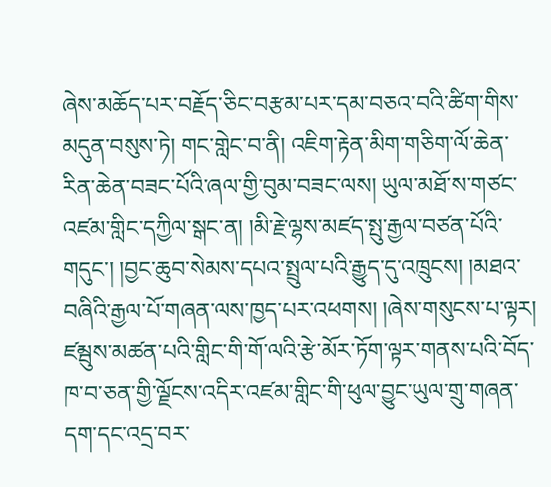ཞེས་མཆོད་པར་བརྗོད་ཅིང་བརྩམ་པར་དམ་བཅའ་བའི་ཚིག་གིས་མདུན་བསུས་ཏེ། གང་གླེང་བ་ནི། འཇིག་རྟེན་མིག་གཅིག་ལོ་ཆེན་རིན་ཆེན་བཟང་པོའི་ཞལ་གྱི་བུམ་བཟང་ལས། ཡུལ་མཐོ་ས་གཙང་འཛམ་གླིང་དཀྱིལ་སྒང་ན། །མི་རྗེ་ལྷས་མཛད་སྤུ་རྒྱལ་བཙན་པོའི་གདུང་། །བྱང་ཆུབ་སེམས་དཔའ་སྤྲུལ་པའི་རྒྱུད་དུ་འཁྲུངས། །མཐའ་བཞིའི་རྒྱལ་པོ་གཞན་ལས་ཁྱད་པར་འཕགས། །ཞེས་གསུངས་པ་ལྟར། ཛམྦུས་མཚན་པའི་གླིང་གི་གོ་ལའི་རྩེ་མོར་ཏོག་ལྟར་གནས་པའི་བོད་ཁ་བ་ཅན་གྱི་ལྗོངས་འདིར་འཛམ་གླིང་གི་ཕུལ་བྱུང་ཡུལ་གྲུ་གཞན་དག་དང་འདྲ་བར་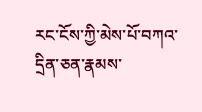རང་ངོས་ཀྱི་མེས་པོ་བཀའ་དྲིན་ཅན་རྣམས་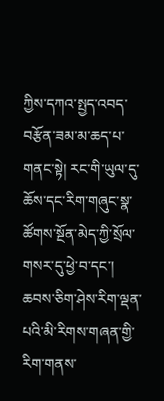ཀྱིས་དཀའ་སྤྱད་འབད་བརྩོན་ཟམ་མ་ཆད་པ་གནང་སྟེ། རང་གི་ཡུལ་དུ་ཆོས་དང་རིག་གཞུང་སྣ་ཚོགས་སྔོན་མེད་ཀྱི་སྲོལ་གསར་དུ་ཕྱེ་བ་དང་། ཆབས་ཅིག་ཤེས་རིག་ལྡན་པའི་མི་རིགས་གཞན་གྱི་རིག་གནས་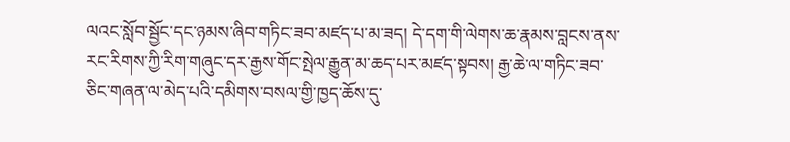ལའང་སློབ་སྦྱོང་དང་ཉམས་ཞིབ་གཏིང་ཟབ་མཛད་པ་མ་ཟད། དེ་དག་གི་ལེགས་ཆ་རྣམས་བླངས་ནས་རང་རིགས་ཀྱི་རིག་གཞུང་དར་རྒྱས་གོང་སྤེལ་རྒྱུན་མ་ཆད་པར་མཛད་སྟབས། རྒྱ་ཆེ་ལ་གཏིང་ཟབ་ཅིང་གཞན་ལ་མེད་པའི་དམིགས་བསལ་གྱི་ཁྱད་ཆོས་དུ་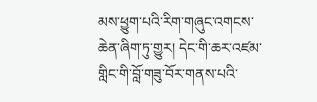མས་ཕྱུག་པའི་རིག་གཞུང་འགངས་ཆེན་ཞིག་ཏུ་གྱུར། དེང་གི་ཆར་འཛམ་གླིང་གི་བློ་གཟུ་བོར་གནས་པའི་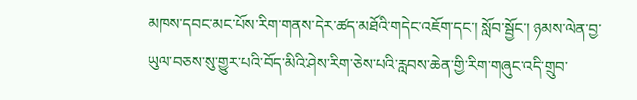མཁས་དབང་མང་པོས་རིག་གནས་དེར་ཚད་མཐོའི་གདེང་འཇོག་དང་། སློབ་སྦྱོང་། ཉམས་ལེན་བྱ་ཡུལ་བཅས་སུ་གྱུར་པའི་བོད་མིའི་ཤེས་རིག་ཅེས་པའི་རླབས་ཆེན་གྱི་རིག་གཞུང་འདི་གྲུབ་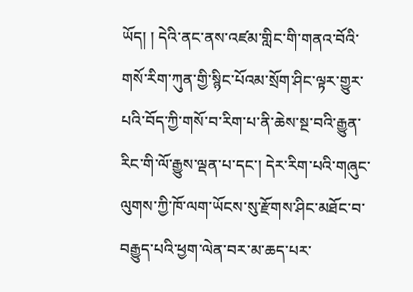ཡོད། ། དེའི་ནང་ནས་འཛམ་གླིང་གི་གནའ་བོའི་གསོ་རིག་ཀུན་གྱི་སྙིང་པོའམ་སྲོག་ཤིང་ལྟར་གྱུར་པའི་བོད་ཀྱི་གསོ་བ་རིག་པ་ནི་ཆེས་སྔ་བའི་རྒྱུན་རིང་གི་ལོ་རྒྱུས་ལྡན་པ་དང་། དེར་རིག་པའི་གཞུང་ལུགས་ཀྱི་ཁོ་ལག་ཡོངས་སུ་རྫོགས་ཤིང་མཐོང་བ་བརྒྱུད་པའི་ཕྱག་ལེན་བར་མ་ཆད་པར་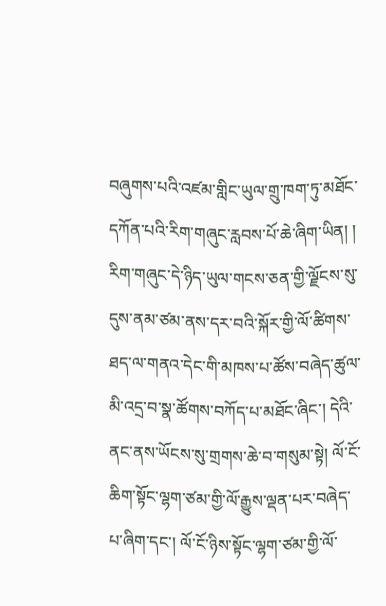བཞུགས་པའི་འཛམ་གླིང་ཡུལ་གྲུ་ཁག་ཏུ་མཐོང་དཀོན་པའི་རིག་གཞུང་རླབས་པོ་ཆེ་ཞིག་ཡིན། །
རིག་གཞུང་དེ་ཉིད་ཡུལ་གངས་ཅན་གྱི་ལྗོངས་སུ་དུས་ནམ་ཙམ་ནས་དར་བའི་སྐོར་གྱི་ལོ་ཚིགས་ཐད་ལ་གནའ་དེང་གི་མཁས་པ་ཚོས་བཞེད་ཚུལ་མི་འདྲ་བ་སྣ་ཚོགས་བཀོད་པ་མཐོང་ཞིང་། དེའི་ནང་ནས་ཡོངས་སུ་གྲགས་ཆེ་བ་གསུམ་སྟེ། ལོ་ངོ་ཆིག་སྟོང་ལྷག་ཙམ་གྱི་ལོ་རྒྱུས་ལྡན་པར་བཞེད་པ་ཞིག་དང་། ལོ་ངོ་ཉིས་སྟོང་ལྷག་ཙམ་གྱི་ལོ་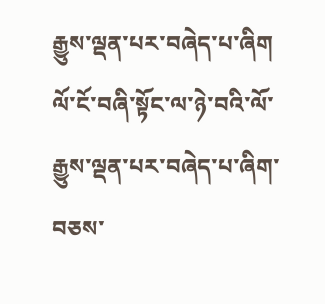རྒྱུས་ལྡན་པར་བཞེད་པ་ཞིག ལོ་ངོ་བཞི་སྟོང་ལ་ཉེ་བའི་ལོ་རྒྱུས་ལྡན་པར་བཞེད་པ་ཞིག་བཅས་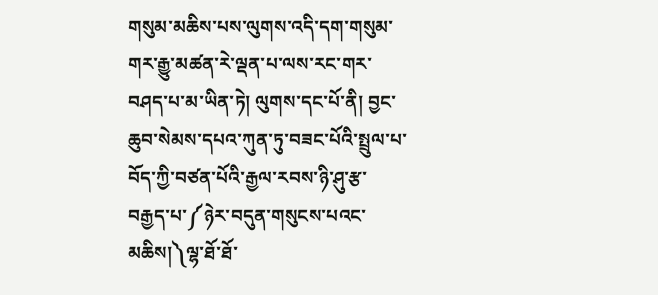གསུམ་མཆིས་པས་ལུགས་འདི་དག་གསུམ་གར་རྒྱུ་མཚན་རེ་ལྡན་པ་ལས་རང་གར་བཤད་པ་མ་ཡིན་ཏེ། ལུགས་དང་པོ་ནི། བྱང་ཆུབ་སེམས་དཔའ་ཀུན་ཏུ་བཟང་པོའི་སྤྲུལ་པ་བོད་ཀྱི་བཙན་པོའི་རྒྱལ་རབས་ཉི་ཤུ་རྩ་བརྒྱད་པ་༼ཉེར་བདུན་གསུངས་པའང་མཆིས།༽ལྷ་ཐོ་ཐོ་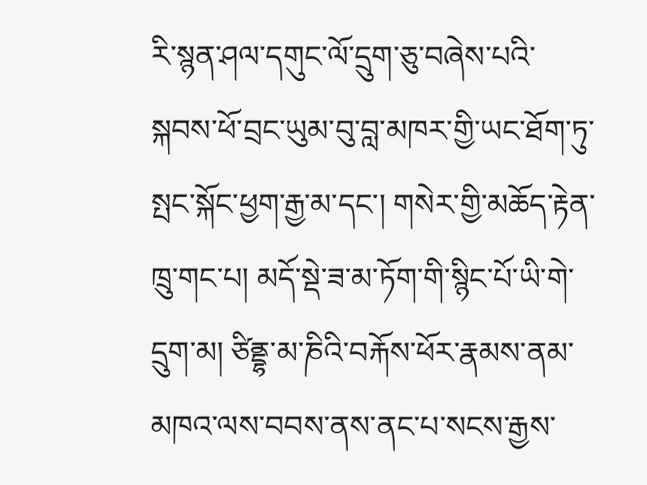རི་སྙན་ཤལ་དགུང་ལོ་དྲུག་ཅུ་བཞེས་པའི་སྐབས་ཕོ་བྲང་ཡུམ་བུ་བླ་མཁར་གྱི་ཡང་ཐོག་ཏུ་སྤང་སྐོང་ཕྱག་རྒྱ་མ་དང་། གསེར་གྱི་མཆོད་རྟེན་ཁྲུ་གང་པ། མདོ་སྡེ་ཟ་མ་ཏོག་གི་སྙིང་པོ་ཡི་གེ་དྲུག་མ། ཙིནྡྷ་མ་ཎིའི་བརྐོས་ཕོར་རྣམས་ནམ་མཁའ་ལས་བབས་ནས་ནང་པ་སངས་རྒྱས་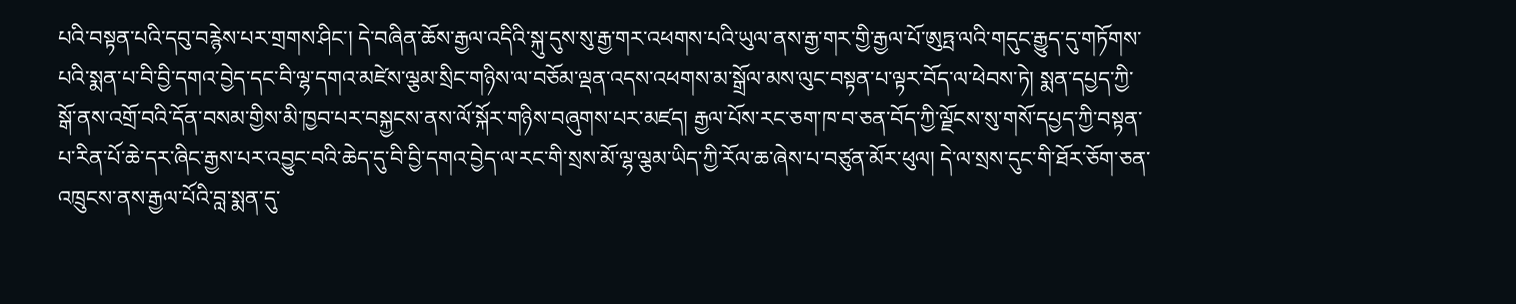པའི་བསྟན་པའི་དབུ་བརྙེས་པར་གྲགས་ཤིང་། དེ་བཞིན་ཆོས་རྒྱལ་འདིའི་སྐུ་དུས་སུ་རྒྱ་གར་འཕགས་པའི་ཡུལ་ནས་རྒྱ་གར་གྱི་རྒྱལ་པོ་ཨུཏྤ་ལའི་གདུང་རྒྱུད་དུ་གཏོགས་པའི་སྨན་པ་བི་བྱི་དགའ་བྱེད་དང་བི་ལྷ་དགའ་མཛེས་ལྕམ་སྲིང་གཉིས་ལ་བཅོམ་ལྡན་འདས་འཕགས་མ་སྒྲོལ་མས་ལུང་བསྟན་པ་ལྟར་བོད་ལ་ཕེབས་ཏེ། སྨན་དཔྱད་ཀྱི་སྒོ་ནས་འགྲོ་བའི་དོན་བསམ་གྱིས་མི་ཁྱབ་པར་བསྐྱངས་ནས་ལོ་སྐོར་གཉིས་བཞུགས་པར་མཛད། རྒྱལ་པོས་རང་ཅག་ཁ་བ་ཅན་བོད་ཀྱི་ལྗོངས་སུ་གསོ་དཔྱད་ཀྱི་བསྟན་པ་རིན་པོ་ཆེ་དར་ཞིང་རྒྱས་པར་འབྱུང་བའི་ཆེད་དུ་བི་བྱི་དགའ་བྱེད་ལ་རང་གི་སྲས་མོ་ལྷ་ལྕམ་ཡིད་ཀྱི་རོལ་ཆ་ཞེས་པ་བཙུན་མོར་ཕུལ། དེ་ལ་སྲས་དུང་གི་ཐོར་ཅོག་ཅན་འཁྲུངས་ནས་རྒྱལ་པོའི་བླ་སྨན་དུ་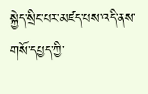སྐྱེད་སྲིང་པར་མཛད་པས་འདི་ནས་གསོ་དཔྱད་ཀྱི་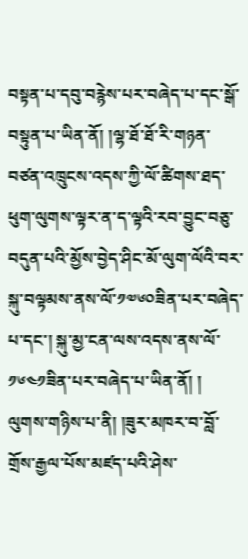བསྟན་པ་དབུ་བརྙེས་པར་བཞེད་པ་དང་སྒོ་བསྟུན་པ་ཡིན་ནོ། །ལྷ་ཐོ་ཐོ་རི་གཉན་བཙན་འཁྲུངས་འདས་ཀྱི་ལོ་ཚིགས་ཐད་ཕུག་ལུགས་ལྟར་ན་ད་ལྟའི་རབ་བྱུང་བཅུ་བདུན་པའི་མྱོས་བྱེད་ཤིང་མོ་ལུག་ལོའི་བར་སྐུ་བལྟམས་ནས་ལོ་༡༧༦༠ཟིན་པར་བཞེད་པ་དང་། སྐུ་མྱ་ངན་ལས་འདས་ནས་ལོ་༡༦༤༡ཟིན་པར་བཞེད་པ་ཡིན་ནོ། །
ལུགས་གཉིས་པ་ནི། །ཟུར་མཁར་བ་བློ་གྲོས་རྒྱལ་པོས་མཛད་པའི་ཤེས་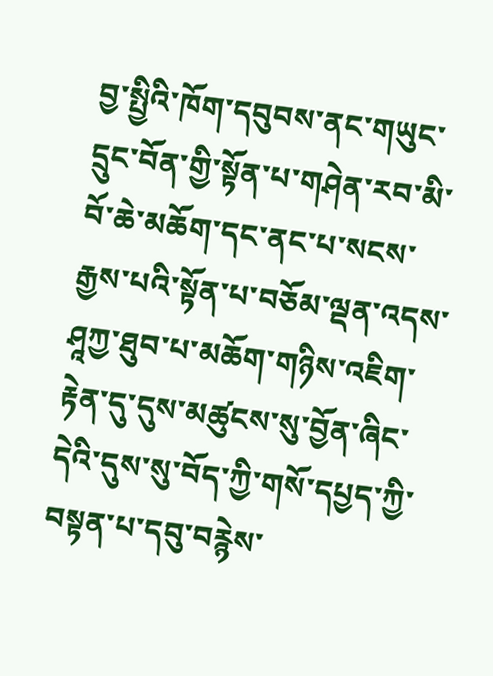བྱ་སྤྱིའི་ཁོག་དབུབས་ནང་གཡུང་དྲུང་བོན་གྱི་སྟོན་པ་གཤེན་རབ་མི་བོ་ཆེ་མཆོག་དང་ནང་པ་སངས་རྒྱས་པའི་སྟོན་པ་བཅོམ་ལྡན་འདས་ཤཱཀྱ་ཐུབ་པ་མཆོག་གཉིས་འཇིག་རྟེན་དུ་དུས་མཚུངས་སུ་བྱོན་ཞིང་དེའི་དུས་སུ་བོད་ཀྱི་གསོ་དཔྱད་ཀྱི་བསྟན་པ་དབུ་བརྙེས་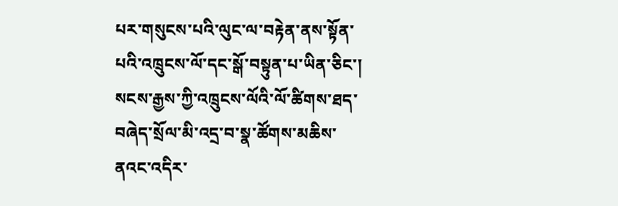པར་གསུངས་པའི་ལུང་ལ་བརྟེན་ནས་སྟོན་པའི་འཁྲུངས་ལོ་དང་སྒོ་བསྟུན་པ་ཡིན་ཅིང་། སངས་རྒྱས་ཀྱི་འཁྲུངས་ལོའི་ལོ་ཚིགས་ཐད་བཞེད་སྲོལ་མི་འདྲ་བ་སྣ་ཚོགས་མཆིས་ནའང་འདིར་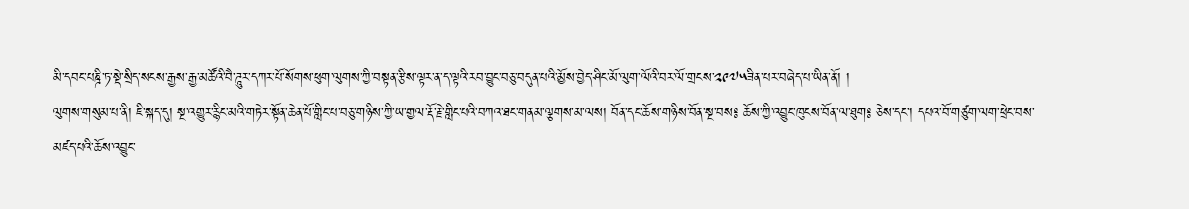མི་དབང་པཎྜི་ཏ་སྡེ་སྲིད་སངས་རྒྱས་རྒྱ་མཚོའི་བཻ་ཌཱུར་དཀར་པོ་སོགས་ཕུག་ལུགས་ཀྱི་བསྟན་རྩིས་ལྟར་ན་ད་ལྟའི་རབ་བྱུང་བཅུ་བདུན་པའི་མྱོས་བྱེད་ཤིང་མོ་ལུག་ལོའི་བར་ལོ་གྲངས་༢༩༧༥ཟིན་པར་བཞེད་པ་ཡིན་ནོ། །
ལུགས་གསུམ་པ་ནི། ཇི་སྐད་དུ། སྔ་འགྱུར་རྙིང་མའི་གཏེར་སྟོན་ཆེན་པོ་གླིང་པ་བཅུ་གཉིས་ཀྱི་ཡ་གྱལ་རྡོ་རྗེ་གླིང་པའི་བཀའ་ཐང་གནམ་ལྕགས་མ་ལས། བོན་དང་ཆོས་གཉིས་བོན་སྔ་བས༔ ཆོས་ཀྱི་འབྱུང་ཁུངས་བོན་ལ་ཐུག༔ ཅེས་དང་། དཔའ་བོ་གཙུག་ལག་ཕྲེང་བས་མཛད་པའི་ཆོས་འབྱུང་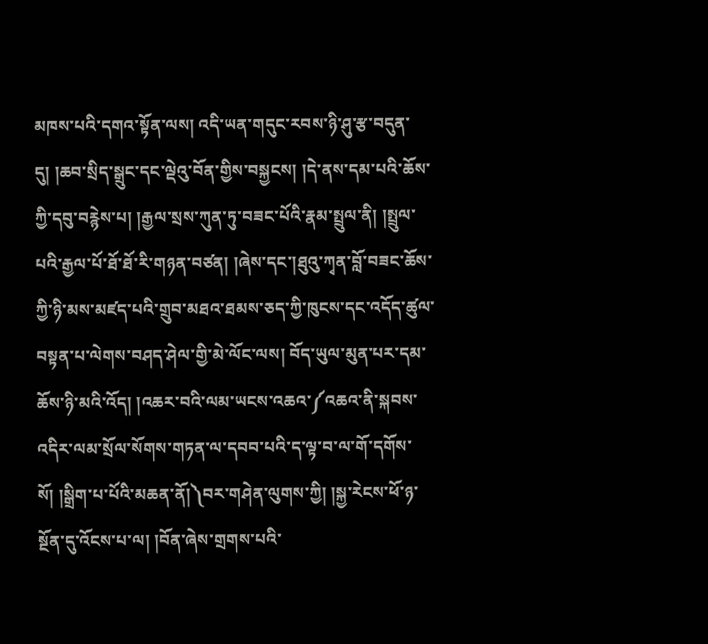མཁས་པའི་དགའ་སྟོན་ལས། འདི་ཡན་གདུང་རབས་ཉི་ཤུ་རྩ་བདུན་དུ། །ཆབ་སྲིད་སྒྲུང་དང་ལྡེའུ་བོན་གྱིས་བསྐྱངས། །དེ་ནས་དམ་པའི་ཆོས་ཀྱི་དབུ་བརྙེས་པ། །རྒྱལ་སྲས་ཀུན་ཏུ་བཟང་པོའི་རྣམ་སྤྲུལ་ནི། །སྤྲུལ་པའི་རྒྱལ་པོ་ཐོ་ཐོ་རི་གཉན་བཙན། །ཞེས་དང་།ཐུའུ་ཀྭན་བློ་བཟང་ཆོས་ཀྱི་ཉི་མས་མཛད་པའི་གྲུབ་མཐའ་ཐམས་ཅད་ཀྱི་ཁུངས་དང་འདོད་ཚུལ་བསྟན་པ་ལེགས་བཤད་ཤེལ་གྱི་མེ་ལོང་ལས། བོད་ཡུལ་མུན་པར་དམ་ཆོས་ཉི་མའི་འོད། །འཆར་བའི་ལམ་ཡངས་འཆའ་༼འཆའ་ནི་སྐབས་འདིར་ལམ་སྲོལ་སོགས་གཏན་ལ་དབབ་པའི་ད་ལྟ་བ་ལ་གོ་དགོས་སོ། །སྒྲིག་པ་པོའི་མཆན་ནོ།༽བར་གཤེན་ལུགས་ཀྱི། །སྐྱ་རེངས་ཕོ་ཉ་སྔོན་དུ་འོངས་པ་ལ། །བོན་ཞེས་གྲགས་པའི་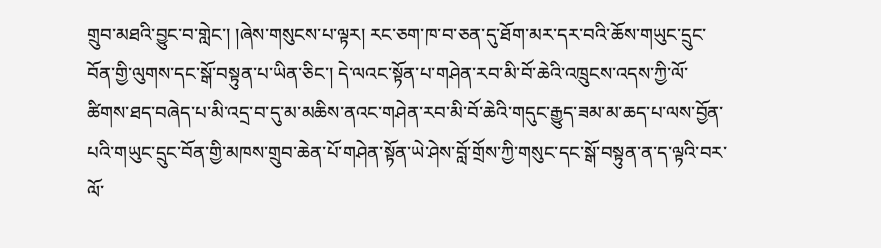གྲུབ་མཐའི་བྱུང་བ་གླེང་། །ཞེས་གསུངས་པ་ལྟར། རང་ཅག་ཁ་བ་ཅན་དུ་ཐོག་མར་དར་བའི་ཆོས་གཡུང་དྲུང་བོན་གྱི་ལུགས་དང་སྒོ་བསྟུན་པ་ཡིན་ཅིང་། དེ་ལའང་སྟོན་པ་གཤེན་རབ་མི་བོ་ཆེའི་འཁྲུངས་འདས་ཀྱི་ལོ་ཚིགས་ཐད་བཞེད་པ་མི་འདྲ་བ་དུ་མ་མཆིས་ནའང་གཤེན་རབ་མི་བོ་ཆེའི་གདུང་རྒྱུད་ཟམ་མ་ཆད་པ་ལས་བྱོན་པའི་གཡུང་དྲུང་བོན་གྱི་མཁས་གྲུབ་ཆེན་པོ་གཤེན་སྟོན་ཡེ་ཤེས་བློ་གྲོས་ཀྱི་གསུང་དང་སྒོ་བསྟུན་ན་ད་ལྟའི་བར་ལོ་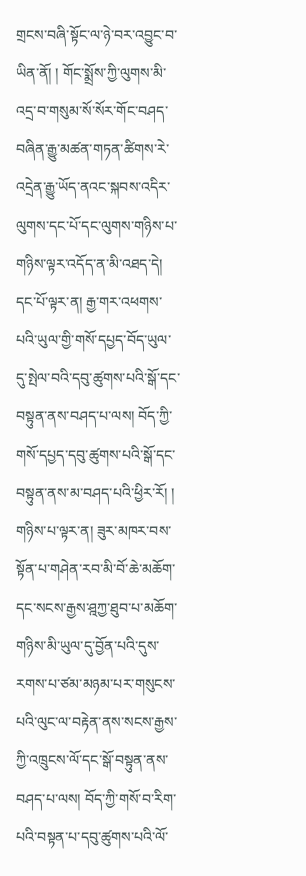གྲངས་བཞི་སྟོང་ལ་ཉེ་བར་འབྱུང་བ་ཡིན་ནོ། ། གོང་སྨྲོས་ཀྱི་ལུགས་མི་འདྲ་བ་གསུམ་སོ་སོར་གོང་བཤད་བཞིན་རྒྱུ་མཚན་གཏན་ཚིགས་རེ་འདྲེན་རྒྱུ་ཡོད་ནའང་སྐབས་འདིར་ལུགས་དང་པོ་དང་ལུགས་གཉིས་པ་གཉིས་ལྟར་འདོད་ན་མི་འཐད་དེ། དང་པོ་ལྟར་ན། རྒྱ་གར་འཕགས་པའི་ཡུལ་གྱི་གསོ་དཔྱད་བོད་ཡུལ་དུ་སྤེལ་བའི་དབུ་ཚུགས་པའི་སྒོ་དང་བསྟུན་ནས་བཤད་པ་ལས། བོད་ཀྱི་གསོ་དཔྱད་དབུ་ཚུགས་པའི་སྒོ་དང་བསྟུན་ནས་མ་བཤད་པའི་ཕྱིར་རོ། །
གཉིས་པ་ལྟར་ན། ཟུར་མཁར་བས་སྟོན་པ་གཤེན་རབ་མི་བོ་ཆེ་མཆོག་དང་སངས་རྒྱས་ཤྰཀྱ་ཐུབ་པ་མཆོག་གཉིས་མི་ཡུལ་དུ་བྱོན་པའི་དུས་རགས་པ་ཙམ་མཉམ་པར་གསུངས་པའི་ལུང་ལ་བརྟེན་ནས་སངས་རྒྱས་ཀྱི་འཁྲུངས་ལོ་དང་སྒོ་བསྟུན་ནས་བཤད་པ་ལས། བོད་ཀྱི་གསོ་བ་རིག་པའི་བསྟན་པ་དབུ་ཚུགས་པའི་ལོ་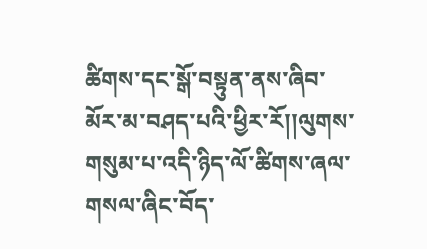ཚིགས་དང་སྒོ་བསྟུན་ནས་ཞིབ་མོར་མ་བཤད་པའི་ཕྱིར་རོ།།ལུགས་གསུམ་པ་འདི་ཉིད་ལོ་ཚིགས་ཞལ་གསལ་ཞིང་བོད་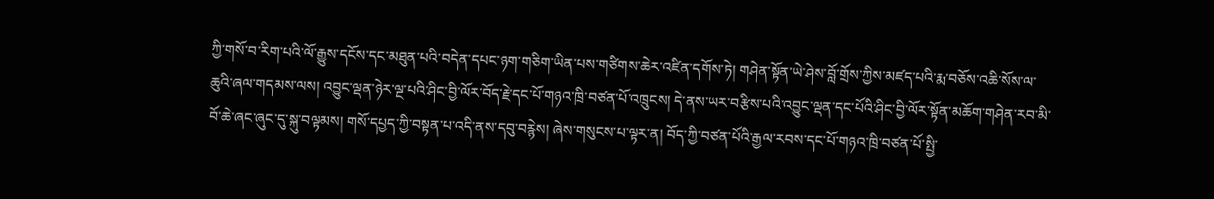ཀྱི་གསོ་བ་རིག་པའི་ལོ་རྒྱུས་དངོས་དང་མཐུན་པའི་བདེན་དཔང་ཉག་གཅིག་ཡིན་པས་གཙིགས་ཆེར་འཛིན་དགོས་ཏེ། གཤེན་སྟོན་ཡེ་ཤེས་བློ་གྲོས་ཀྱིས་མཛད་པའི་རྨ་བཅོས་འཆི་སོས་ལ་ཆུའི་ཞལ་གདམས་ལས། འབྱུང་ལྡན་ཉེར་ལྔ་པའི་ཤིང་བྱི་ལོར་བོད་རྗེ་དང་པོ་གཉའ་ཁྲི་བཙན་པོ་འཁྲུངས། དེ་ནས་ཡར་བརྩིས་པའི་འབྱུང་ལྡན་དང་པོའི་ཤིང་བྱི་ལོར་སྟོན་མཆོག་གཤེན་རབ་མི་བོ་ཆེ་ཞང་ཞུང་དུ་སྐུ་བལྟམས། གསོ་དཔྱད་ཀྱི་བསྟན་པ་འདི་ནས་དབུ་བརྙེས། ཞེས་གསུངས་པ་ལྟར་ན། བོད་ཀྱི་བཙན་པོའི་རྒྱལ་རབས་དང་པོ་གཉའ་ཁྲི་བཙན་པོ་སྤྱི་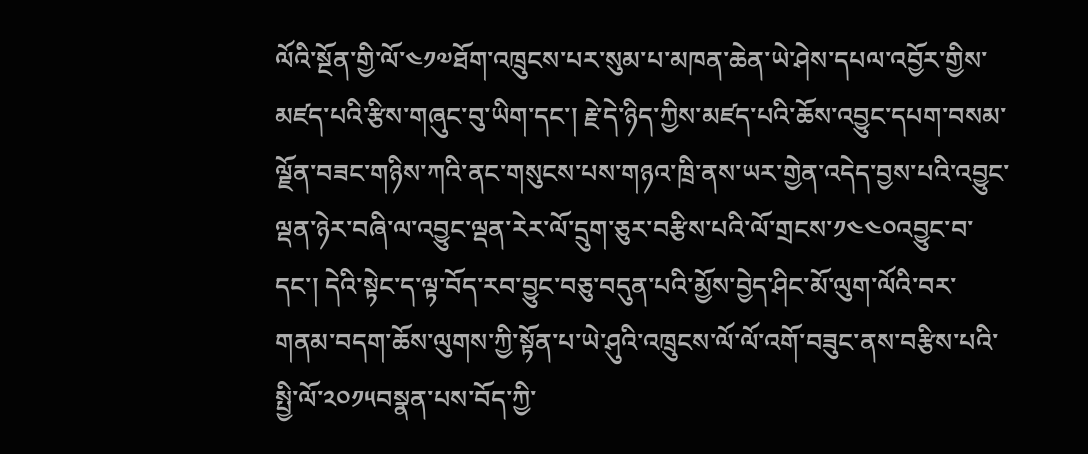ལོའི་སྔོན་གྱི་ལོ་༤༡༧ཐོག་འཁྲུངས་པར་སུམ་པ་མཁན་ཆེན་ཡེ་ཤེས་དཔལ་འབྱོར་གྱིས་མཛད་པའི་རྩིས་གཞུང་བུ་ཡིག་དང་། རྗེ་དེ་ཉིད་ཀྱིས་མཛད་པའི་ཆོས་འབྱུང་དཔག་བསམ་ལྗོན་བཟང་གཉིས་ཀའི་ནང་གསུངས་པས་གཉའ་ཁྲི་ནས་ཡར་གྱེན་འདེད་བྱས་པའི་འབྱུང་ལྡན་ཉེར་བཞི་ལ་འབྱུང་ལྡན་རེར་ལོ་དྲུག་ཅུར་བརྩིས་པའི་ལོ་གྲངས་༡༤༤༠འབྱུང་བ་དང་། དེའི་སྟེང་ད་ལྟ་བོད་རབ་བྱུང་བཅུ་བདུན་པའི་མྱོས་བྱེད་ཤིང་མོ་ལུག་ལོའི་བར་གནམ་བདག་ཆོས་ལུགས་ཀྱི་སྟོན་པ་ཡེ་ཤུའི་འཁྲུངས་ལོ་ལོ་འགོ་བཟུང་ནས་བརྩིས་པའི་སྤྱི་ལོ་༢༠༡༥བསྣན་པས་བོད་ཀྱི་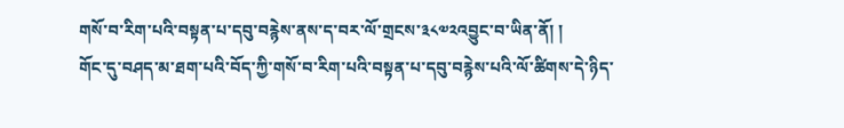གསོ་བ་རིག་པའི་བསྟན་པ་དབུ་བརྙེས་ནས་ད་བར་ལོ་གྲངས་༣༨༧༢འབྱུང་བ་ཡིན་ནོ། །
གོང་དུ་བཤད་མ་ཐག་པའི་བོད་ཀྱི་གསོ་བ་རིག་པའི་བསྟན་པ་དབུ་བརྙེས་པའི་ལོ་ཚིགས་དེ་ཉིད་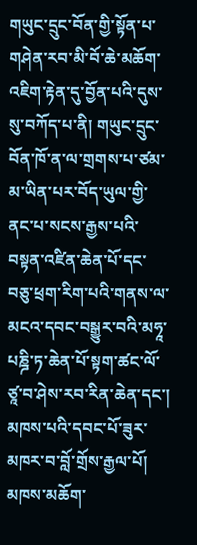གཡུང་དྲུང་བོན་གྱི་སྟོན་པ་གཤེན་རབ་མི་བོ་ཆེ་མཆོག་འཇིག་རྟེན་དུ་བྱོན་པའི་དུས་སུ་བཀོད་པ་ནི། གཡུང་དྲུང་བོན་ཁོ་ན་ལ་གྲགས་པ་ཙམ་མ་ཡིན་པར་བོད་ཡུལ་གྱི་ནང་པ་སངས་རྒྱས་པའི་བསྟན་འཛིན་ཆེན་པོ་དང་བཅུ་ཕྲག་རིག་པའི་གནས་ལ་མངའ་དབང་བསྒྱུར་བའི་མཧཱ་པཎྜི་ཏ་ཆེན་པོ་སྟག་ཚང་ལོ་ཙཱ་བ་ཤེས་རབ་རིན་ཆེན་དང་། མཁས་པའི་དབང་པོ་ཟུར་མཁར་བ་བློ་གྲོས་རྒྱལ་པོ། མཁས་མཆོག་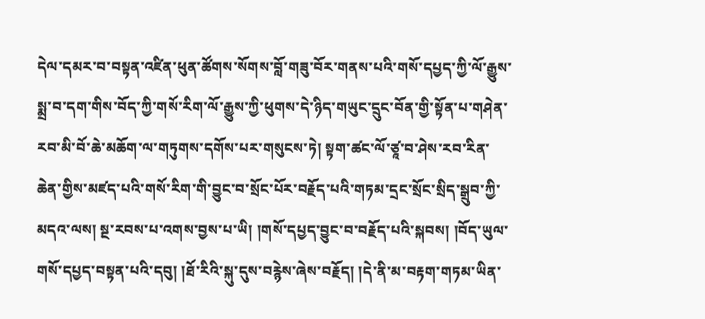དེལ་དམར་བ་བསྟན་འཛིན་ཕུན་ཚོགས་སོགས་བློ་གཟུ་བོར་གནས་པའི་གསོ་དཔྱད་ཀྱི་ལོ་རྒྱུས་སྨྲ་བ་དག་གིས་བོད་ཀྱི་གསོ་རིག་ལོ་རྒྱུས་ཀྱི་ཕུགས་དེ་ཉིད་གཡུང་དྲུང་བོན་གྱི་སྟོན་པ་གཤེན་རབ་མི་བོ་ཆེ་མཆོག་ལ་གཏུགས་དགོས་པར་གསུངས་ཏེ། སྟག་ཚང་ལོ་ཙཱ་བ་ཤེས་རབ་རིན་ཆེན་གྱིས་མཛད་པའི་གསོ་རིག་གི་བྱུང་བ་སྲོང་པོར་བརྗོད་པའི་གཏམ་དྲང་སྲོང་སྲིད་སྒྲུབ་ཀྱི་མདའ་ལས། སྔ་རབས་པ་འགས་བྱས་པ་ཡི། །གསོ་དཔྱད་བྱུང་བ་བརྗོད་པའི་སྐབས། །བོད་ཡུལ་གསོ་དཔྱད་བསྟན་པའི་དབུ། །ཐོ་རིའི་སྐུ་དུས་བརྙེས་ཞེས་བརྗོད། །དེ་ནི་མ་བརྟག་གཏམ་ཡིན་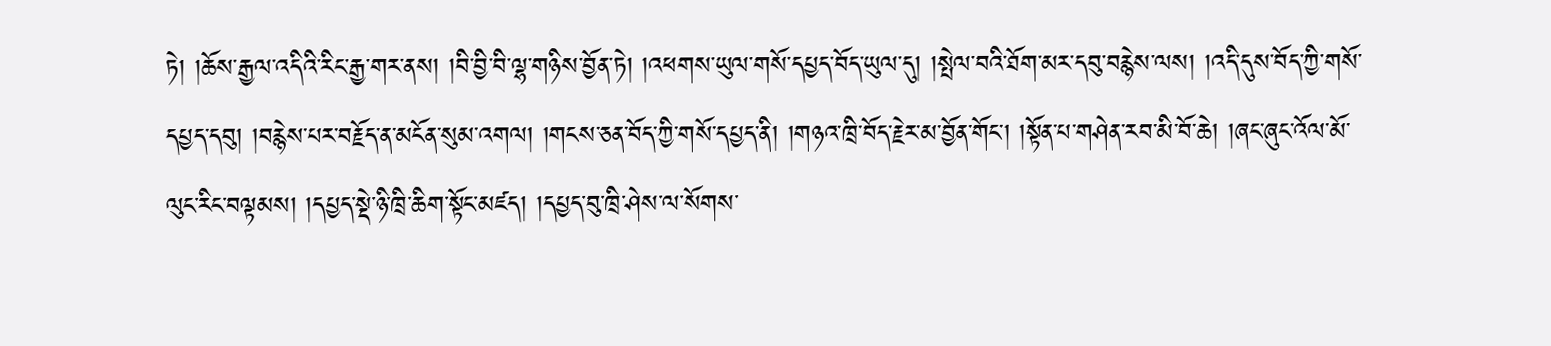ཏེ། །ཆོས་རྒྱལ་འདིའི་རིང་རྒྱ་གར་ནས། །བི་བྱི་བི་ལྷ་གཉིས་བྱོན་ཏེ། །འཕགས་ཡུལ་གསོ་དཔྱད་བོད་ཡུལ་དུ། །སྤེལ་བའི་ཐོག་མར་དབུ་བརྙེས་ལས། །འདི་དུས་བོད་ཀྱི་གསོ་དཔྱད་དབུ། །བརྙེས་པར་བརྗོད་ན་མངོན་སུམ་འགལ། །གངས་ཅན་བོད་ཀྱི་གསོ་དཔྱད་ནི། །གཉའ་ཁྲི་བོད་རྗེར་མ་བྱོན་གོང་། །སྟོན་པ་གཤེན་རབ་མི་བོ་ཆེ། །ཞང་ཞུང་འོལ་མོ་ལུང་རིང་བལྟམས། །དཔྱད་སྡེ་ཉི་ཁྲི་ཆིག་སྟོང་མཛད། །དཔྱད་བུ་ཁྲི་ཤེས་ལ་སོགས་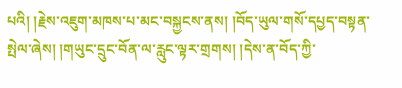པའི། །རྗེས་འཇུག་མཁས་པ་མང་བསྐྱངས་ནས། །བོད་ཡུལ་གསོ་དཔྱད་བསྟན་སྤེལ་ཞེས། །གཡུང་དྲུང་བོན་ལ་རླུང་ལྟར་གྲགས། །དེས་ན་བོད་ཀྱི་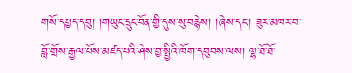གསོ་དཔྱད་དབུ། །གཡུང་དྲུང་བོན་གྱི་དུས་སུ་བརྙེས། །ཞེས་དང་། ཟུར་མཁར་བ་བློ་གྲོས་རྒྱལ་པོས་མཛད་པའི་ཤེས་བྱ་སྤྱིའི་ཁོག་དབུབས་ལས། ལྷ་ཐོ་ཐོ་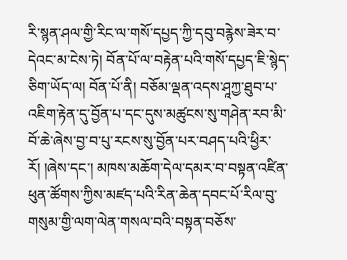རི་སྙན་ཤལ་གྱི་རིང་ལ་གསོ་དཔྱད་ཀྱི་དབུ་བརྙེས་ཟེར་བ་དེའང་མ་ངེས་ཏེ། བོན་པོ་ལ་བརྟེན་པའི་གསོ་དཔྱད་ཇི་སྙེད་ཅིག་ཡོད་ལ། བོན་པོ་ནི། བཅོམ་ལྡན་འདས་ཤཱཀྱ་ཐུབ་པ་འཇིག་རྟེན་དུ་བྱོན་པ་དང་དུས་མཚུངས་སུ་གཤེན་རབ་མི་བོ་ཆེ་ཞེས་བྱ་བ་པུ་རངས་སུ་བྱོན་པར་བཤད་པའི་ཕྱིར་རོ། །ཞེས་དང་། མཁས་མཆོག་དེལ་དམར་བ་བསྟན་འཛིན་ཕུན་ཚོགས་ཀྱིས་མཛད་པའི་རིན་ཆེན་དབང་པོ་རིལ་བུ་གསུམ་གྱི་ལག་ལེན་གསལ་བའི་བསྟན་བཅོས་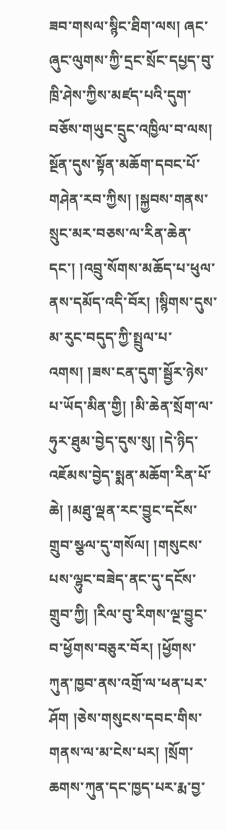ཟབ་གསལ་སྙིང་ཐིག་ལས། ཞང་ཞུང་ལུགས་ཀྱི་དྲང་སྲོང་དཔྱད་བུ་ཁྲི་ཤེས་ཀྱིས་མཛད་པའི་དུག་བཅོས་གཡུང་དྲུང་འཁྱིལ་བ་ལས། སྔོན་དུས་སྟོན་མཆོག་དབང་པོ་གཤེན་རབ་ཀྱིས། །སྐྱབས་གནས་སྲུང་མར་བཅས་ལ་རིན་ཆེན་དང་། །འབྲུ་སོགས་མཆོད་པ་ཕུལ་ནས་དམོད་འདི་བོར། །སྙིགས་དུས་མ་རུང་བདུད་ཀྱི་སྤྲུལ་པ་འགས། །ཟས་ངན་དུག་སྦྱོར་ཉེས་པ་ཡོད་མིན་གྱི། །མི་ཆེན་སྲོག་ལ་ཧུར་ཐུམ་བྱེད་དུས་སུ། །དེ་ཉིད་འཇོམས་བྱེད་སྨན་མཆོག་རིན་པོ་ཆེ། །མཐུ་ལྡན་རང་བྱུང་དངོས་གྲུབ་སྩལ་དུ་གསོལ། །གསུངས་པས་ལྷུང་བཟེད་ནང་དུ་དངོས་གྲུབ་ཀྱི། །རིལ་བུ་རིགས་ལྔ་བྱུང་བ་ཕྱོགས་བཅུར་བོར། །ཕྱོགས་ཀུན་ཁྱབ་ནས་འགྲོ་ལ་ཕན་པར་ཤོག །ཅེས་གསུངས་དབང་གིས་གནས་ལ་མ་ངེས་པར། །སྲོག་ཆགས་ཀུན་དང་ཁྱད་པར་རྨ་བྱ་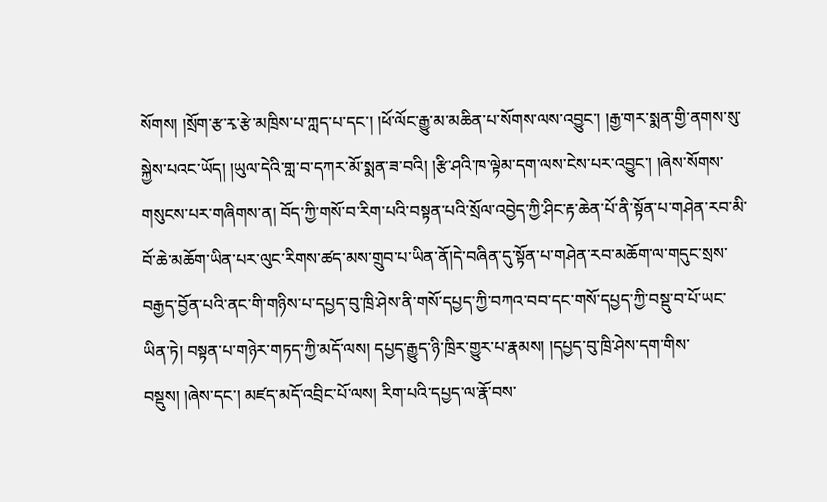སོགས། །སྲོག་རྩ་རྭ་རྩེ་མཁྲིས་པ་ཀླད་པ་དང་། །ཕོ་ལོང་རྒྱུ་མ་མཆིན་པ་སོགས་ལས་འབྱུང་། །རྒྱ་གར་སྨན་གྱི་ནགས་སུ་སྐྱེས་པའང་ཡོད། །ཡུལ་དེའི་གླ་བ་དཀར་མོ་སྨན་ཟ་བའི། །རྩི་ཤའི་ཁ་ལྟེམ་དག་ལས་ངེས་པར་འབྱུང་། །ཞེས་སོགས་གསུངས་པར་གཞིགས་ན། བོད་ཀྱི་གསོ་བ་རིག་པའི་བསྟན་པའི་སྲོལ་འབྱེད་ཀྱི་ཤིང་རྟ་ཆེན་པོ་ནི་སྟོན་པ་གཤེན་རབ་མི་བོ་ཆེ་མཆོག་ཡིན་པར་ལུང་རིགས་ཚད་མས་གྲུབ་པ་ཡིན་ནོ།དེ་བཞིན་དུ་སྟོན་པ་གཤེན་རབ་མཆོག་ལ་གདུང་སྲས་བརྒྱད་བྱོན་པའི་ནང་གི་གཉིས་པ་དཔྱད་བུ་ཁྲི་ཤེས་ནི་གསོ་དཔྱད་ཀྱི་བཀའ་བབ་དང་གསོ་དཔྱད་ཀྱི་བསྡུ་བ་པོ་ཡང་ཡིན་ཏེ། བསྟན་པ་གཉེར་གཏད་ཀྱི་མདོ་ལས། དཔྱད་རྒྱུད་ཉི་ཁྲིར་གྱུར་པ་རྣམས། །དཔྱད་བུ་ཁྲི་ཤེས་དག་གིས་བསྡུས། །ཞེས་དང་། མཛད་མདོ་འབྲིང་པོ་ལས། རིག་པའི་དཔྱད་ལ་རྣོ་བས་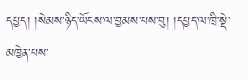དཔྱད། །སེམས་ཉིད་ཡོངས་ལ་བྱམས་པས་བུ། །དཔྱད་ལ་ཁྲི་སྡེ་མཁྱེན་པས་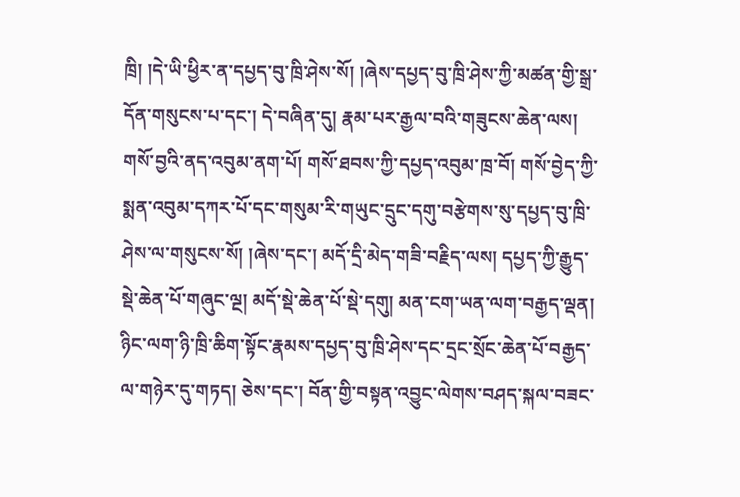ཁྲི། །དེ་ཡི་ཕྱིར་ན་དཔྱད་བུ་ཁྲི་ཤེས་སོ། །ཞེས་དཔྱད་བུ་ཁྲི་ཤེས་ཀྱི་མཚན་གྱི་སྒྲ་དོན་གསུངས་པ་དང་། དེ་བཞིན་དུ། རྣམ་པར་རྒྱལ་བའི་གཟུངས་ཆེན་ལས། གསོ་བྱའི་ནད་འབུམ་ནག་པོ། གསོ་ཐབས་ཀྱི་དཔྱད་འབུམ་ཁྲ་བོ། གསོ་བྱེད་ཀྱི་སྨན་འབུམ་དཀར་པོ་དང་གསུམ་རི་གཡུང་དྲུང་དགུ་བརྩེགས་སུ་དཔྱད་བུ་ཁྲི་ཤེས་ལ་གསུངས་སོ། །ཞེས་དང་། མདོ་དྲི་མེད་གཟི་བརྗིད་ལས། དཔྱད་ཀྱི་རྒྱུད་སྡེ་ཆེན་པོ་གཞུང་ལྔ། མདོ་སྡེ་ཆེན་པོ་སྡེ་དགུ། མན་ངག་ཡན་ལག་བརྒྱད་ལྡན། ཉིང་ལག་ཉི་ཁྲི་ཆིག་སྟོང་རྣམས་དཔྱད་བུ་ཁྲི་ཤེས་དང་དྲང་སྲོང་ཆེན་པོ་བརྒྱད་ལ་གཉེར་དུ་གཏད། ཅེས་དང་། བོན་གྱི་བསྟན་འབྱུང་ལེགས་བཤད་སྐལ་བཟང་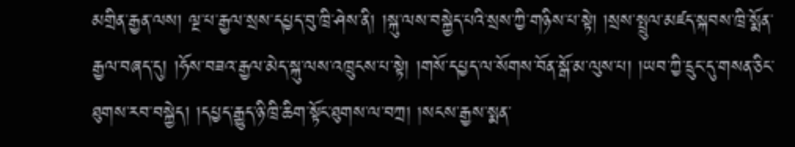མགྲིན་རྒྱན་ལས། ལྔ་པ་རྒྱལ་སྲས་དཔྱད་བུ་ཁྲི་ཤེས་ནི། །སྐུ་ལས་བསྐྱེད་པའི་སྲས་ཀྱི་གཉིས་པ་སྟེ། །སྲས་སྤྲུལ་མཛད་སྐབས་ཁྲི་སྨོན་རྒྱལ་བཞད་དུ། །ཧོས་བཟའ་རྒྱལ་མེད་སྐུ་ལས་འཁྲུངས་པ་སྟེ། །གསོ་དཔྱད་ལ་སོགས་བོན་སྒོ་མ་ལུས་པ། །ཡབ་ཀྱི་དྲུང་དུ་གསན་ཅིང་ཐུགས་རབ་བསྐྱེད། །དཔྱད་རྒྱུད་ཉི་ཁྲི་ཆིག་སྟོང་ཐུགས་ལ་བཀྲ། །སངས་རྒྱས་སྨན་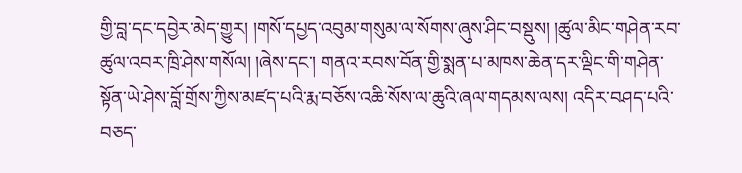གྱི་བླ་དང་དབྱེར་མེད་གྱུར། །གསོ་དཔྱད་འབུམ་གསུམ་ལ་སོགས་ཞུས་ཤིང་བསྡུས། །ཚུལ་མིང་གཤེན་རབ་ཚུལ་འབར་ཁྲི་ཤེས་གསོལ། །ཞེས་དང་། གནའ་རབས་བོན་གྱི་སྨན་པ་མཁས་ཆེན་དར་ལྡིང་གི་གཤེན་སྟོན་ཡེ་ཤེས་བློ་གྲོས་ཀྱིས་མཛད་པའི་རྨ་བཅོས་འཆི་སོས་ལ་ཆུའི་ཞལ་གདམས་ལས། འདིར་བཤད་པའི་བཅད་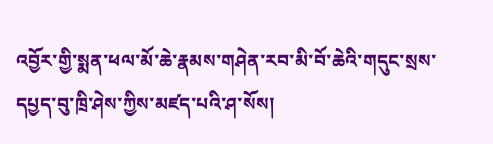འབྱོར་གྱི་སྨན་ཕལ་མོ་ཆེ་རྣམས་གཤེན་རབ་མི་བོ་ཆེའི་གདུང་སྲས་དཔྱད་བུ་ཁྲི་ཤེས་ཀྱིས་མཛད་པའི་ཤ་སོས།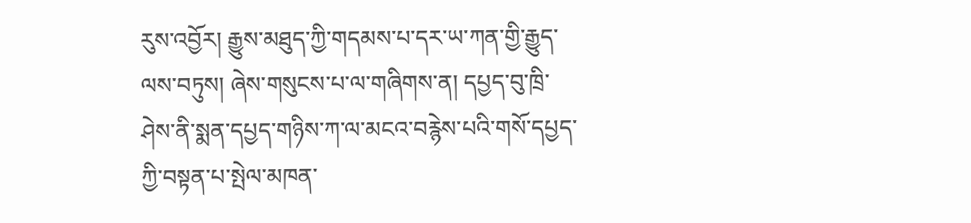རུས་འབྱོར། རྒྱུས་མཐུད་ཀྱི་གདམས་པ་དར་ཡ་ཀན་གྱི་རྒྱུད་ལས་བཏུས། ཞེས་གསུངས་པ་ལ་གཞིགས་ན། དཔྱད་བུ་ཁྲི་ཤེས་ནི་སྨན་དཔྱད་གཉིས་ཀ་ལ་མངའ་བརྙེས་པའི་གསོ་དཔྱད་ཀྱི་བསྟན་པ་སྤེལ་མཁན་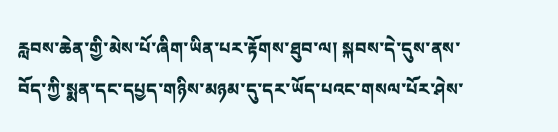རླབས་ཆེན་གྱི་མེས་པོ་ཞིག་ཡིན་པར་རྟོགས་ཐུབ་ལ། སྐབས་དེ་དུས་ནས་བོད་ཀྱི་སྨན་དང་དཔྱད་གཉིས་མཉམ་དུ་དར་ཡོད་པའང་གསལ་པོར་ཤེས་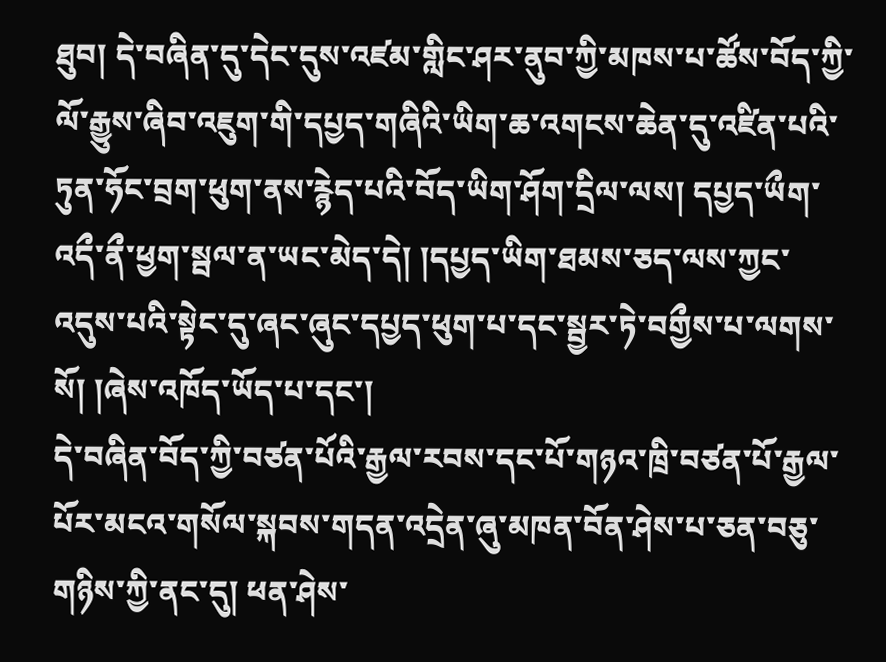ཐུབ། དེ་བཞིན་དུ་དེང་དུས་འཛམ་གླིང་ཤར་ནུབ་ཀྱི་མཁས་པ་ཚོས་བོད་ཀྱི་ལོ་རྒྱུས་ཞིབ་འཇུག་གི་དཔྱད་གཞིའི་ཡིག་ཆ་འགངས་ཆེན་དུ་འཛིན་པའི་ཏུན་ཧོང་བྲག་ཕུག་ནས་རྙེད་པའི་བོད་ཡིག་ཤོག་དྲིལ་ལས། དཔྱད་ཡྀག་འདྀ་ནྀ་ཕྱག་སྦལ་ན་ཡང་མེད་དེ། །དཔྱད་ཡིག་ཐམས་ཅད་ལས་ཀྱང་འདུས་པའི་སྟེང་དུ་ཞང་ཞུང་དཔྱད་ཕུག་པ་དང་སྦྱར་ཏེ་བགྱྀས་པ་ལགས་སོ། །ཞེས་འཁོད་ཡོད་པ་དང་།
དེ་བཞིན་བོད་ཀྱི་བཙན་པོའི་རྒྱལ་རབས་དང་པོ་གཉའ་ཁྲི་བཙན་པོ་རྒྱལ་པོར་མངའ་གསོལ་སྐབས་གདན་འདྲེན་ཞུ་མཁན་བོན་ཤེས་པ་ཅན་བཅུ་གཉིས་ཀྱི་ནང་དུ། ཕན་ཤེས་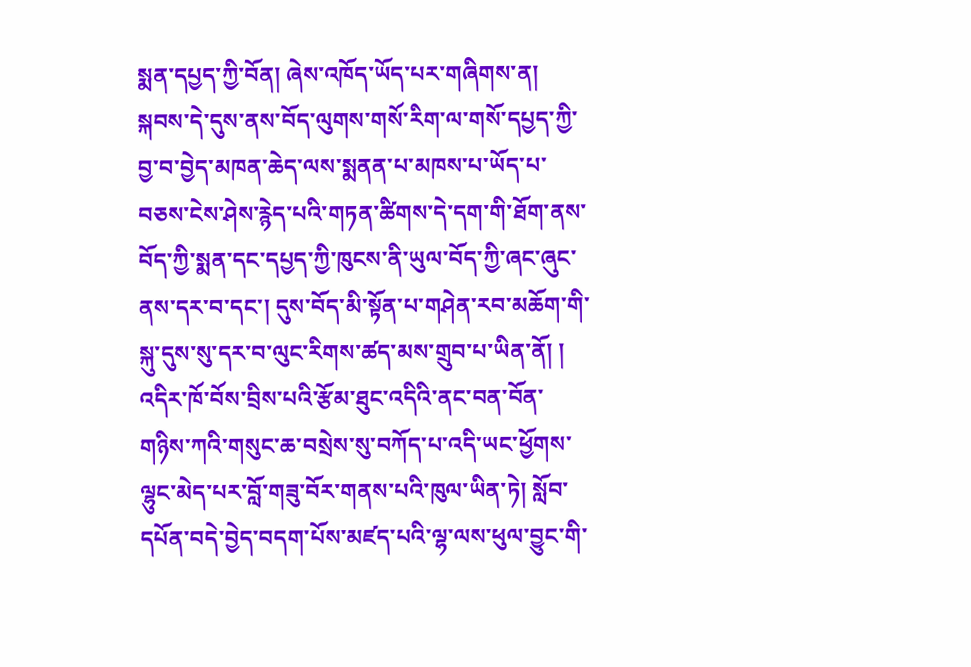སྨན་དཔྱད་ཀྱི་བོན། ཞེས་འཁོད་ཡོད་པར་གཞིགས་ན། སྐབས་དེ་དུས་ནས་བོད་ལུགས་གསོ་རིག་ལ་གསོ་དཔྱད་ཀྱི་བྱ་བ་བྱེད་མཁན་ཆེད་ལས་སྨནན་པ་མཁས་པ་ཡོད་པ་བཅས་ངེས་ཤེས་རྙེད་པའི་གཏན་ཚིགས་དེ་དག་གི་ཐོག་ནས་བོད་ཀྱི་སྨན་དང་དཔྱད་ཀྱི་ཁུངས་ནི་ཡུལ་བོད་ཀྱི་ཞང་ཞུང་ནས་དར་བ་དང་། དུས་བོད་མི་སྟོན་པ་གཤེན་རབ་མཆོག་གི་སྐུ་དུས་སུ་དར་བ་ལུང་རིགས་ཚད་མས་གྲུབ་པ་ཡིན་ནོ། ། འདིར་ཁོ་བོས་བྲིས་པའི་རྩོམ་ཐུང་འདིའི་ནང་བན་བོན་གཉིས་ཀའི་གསུང་ཆ་བསྲེས་སུ་བཀོད་པ་འདི་ཡང་ཕྱོགས་ལྷུང་མེད་པར་བློ་གཟུ་བོར་གནས་པའི་ཁུལ་ཡིན་ཏེ། སློབ་དཔོན་བདེ་བྱེད་བདག་པོས་མཛད་པའི་ལྷ་ལས་ཕུལ་བྱུང་གི་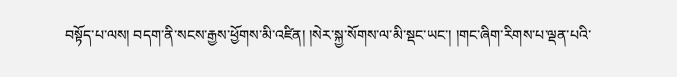བསྟོད་པ་ལས། བདག་ནི་སངས་རྒྱས་ཕྱོགས་མི་འཛིན། །སེར་སྐྱ་སོགས་ལ་མི་སྡང་ཡང་། །གང་ཞིག་རིགས་པ་ལྡན་པའི་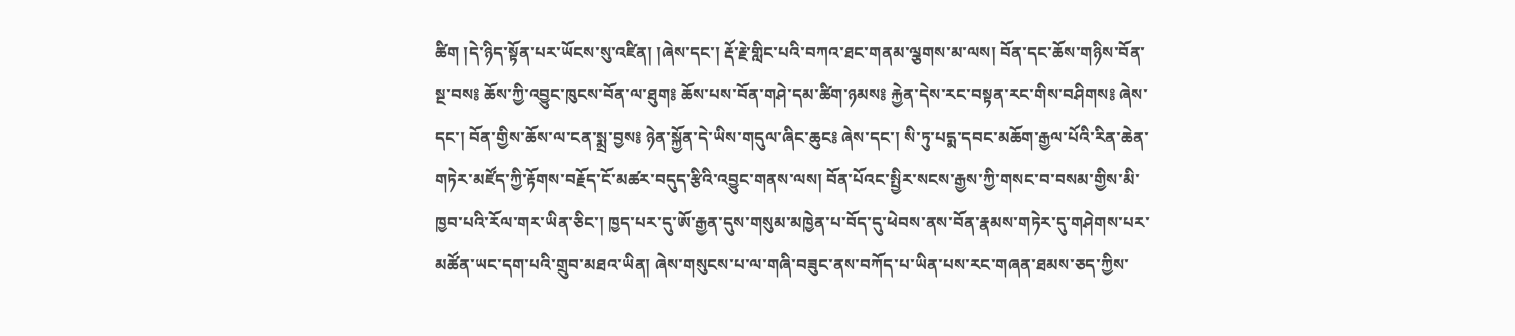ཚིག །དེ་ཉིད་སྟོན་པར་ཡོངས་སུ་འཛིན། །ཞེས་དང་། རྡོ་རྗེ་གླིང་པའི་བཀའ་ཐང་གནམ་ལྕགས་མ་ལས། བོན་དང་ཆོས་གཉིས་བོན་སྔ་བས༔ ཆོས་ཀྱི་འབྱུང་ཁུངས་བོན་ལ་ཐུག༔ ཆོས་པས་བོན་གཤེ་དམ་ཚིག་ཉམས༔ རྐྱེན་དེས་རང་བསྟན་རང་གིས་བཤིགས༔ ཞེས་དང་། བོན་གྱིས་ཆོས་ལ་ངན་སྨྲ་བྱས༔ ཉེན་སྐྱོན་དེ་ཡིས་གདུལ་ཞིང་ཆུང༔ ཞེས་དང་། སི་ཏུ་པདྨ་དབང་མཆོག་རྒྱལ་པོའི་རིན་ཆེན་གཏེར་མཛོད་ཀྱི་རྟོགས་བརྗོད་ངོ་མཚར་བདུད་རྩིའི་འབྱུང་གནས་ལས། བོན་པོའང་སྤྱིར་སངས་རྒྱས་ཀྱི་གསང་བ་བསམ་གྱིས་མི་ཁྱབ་པའི་རོལ་གར་ཡིན་ཅིང་། ཁྱད་པར་དུ་ཨོ་རྒྱན་དུས་གསུམ་མཁྱེན་པ་བོད་དུ་ཕེབས་ནས་བོན་རྣམས་གཏེར་དུ་གཤེགས་པར་མཚོན་ཡང་དག་པའི་གྲུབ་མཐའ་ཡིན། ཞེས་གསུངས་པ་ལ་གཞི་བཟུང་ནས་བཀོད་པ་ཡིན་པས་རང་གཞན་ཐམས་ཅད་ཀྱིས་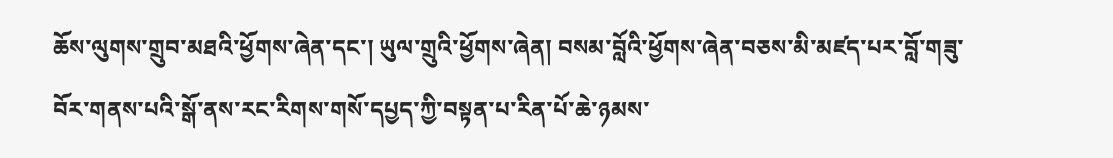ཆོས་ལུགས་གྲུབ་མཐའི་ཕྱོགས་ཞེན་དང་། ཡུལ་གྲུའི་ཕྱོགས་ཞེན། བསམ་བློའི་ཕྱོགས་ཞེན་བཅས་མི་མཛད་པར་བློ་གཟུ་བོར་གནས་པའི་སྒོ་ནས་རང་རིགས་གསོ་དཔྱད་ཀྱི་བསྟན་པ་རིན་པོ་ཆེ་ཉམས་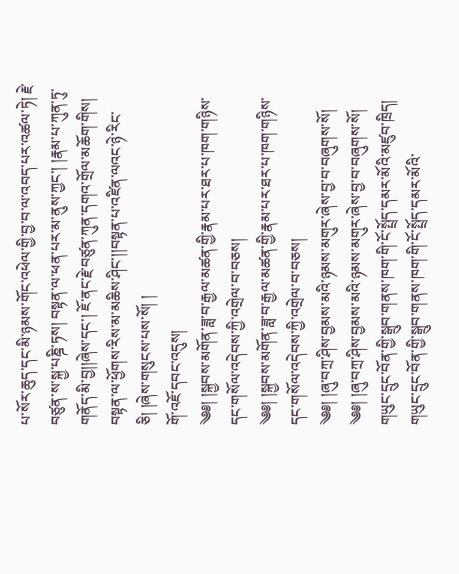པ་སོར་ཆུད་དང་མི་ཉམས་གོང་འཕེལ་གྱི་བྱ་བ་ལ་འབད་པར་འཚལ་ཏེ། རྗེ་བཙུན་ས་སྐྱ་པཎྜི་ཏས། བསྟན་ལ་ཕན་པར་མ་ནུས་ཀྱང་། །རྣམ་པ་ཀུན་ཏུ་གནོད་མི་བྱ།།ཞེས་དང་། ཇོ་ནང་རྗེ་བཙུན་ཀུན་དགའ་གྲོལ་མཆོག་གིས། བསྟན་ལ་ཕྱོགས་རིས་མ་མཆིས་ཤིང་།།བསྟན་པ་འཛིན་ལའང་ཉེ་རིང་ཅི། །ཞེས་གསུངས་པས་སོ། །
གོ་འཇོ་དབང་འདུས།
༄༅། །སྐྱབས་མགོན་ཟླ་བ་རྒྱལ་མཚན་གྱི་རྣམ་པར་ཐར་པ་ཁག་གཉིས་དང་གསོལ་འདེབས་ཀྱི་འགྲེལ་བ་བཅས།
༄༅། །སྐྱབས་མགོན་ཟླ་བ་རྒྱལ་མཚན་གྱི་རྣམ་པར་ཐར་པ་ཁག་གཉིས་དང་གསོལ་འདེབས་ཀྱི་འགྲེལ་བ་བཅས།
༄༅། །ཞུ་བཀྲ་ཤིས་བྱམས་མའི་ཉམས་མགུར་ཞེས་བྱ་བ་བཞུགས་སོ།
༄༅། །ཞུ་བཀྲ་ཤིས་བྱམས་མའི་ཉམས་མགུར་ཞེས་བྱ་བ་བཞུགས་སོ།
གཡུང་དྲུང་བོན་གྱི་སྒྲུབ་གནས་ཁག་གི་ངོ་སྤྲོད་དམར་མོའི་མཛུབ་ཁྲིད།
གཡུང་དྲུང་བོན་གྱི་སྒྲུབ་གནས་ཁག་གི་ངོ་སྤྲོད་དམར་མོའི་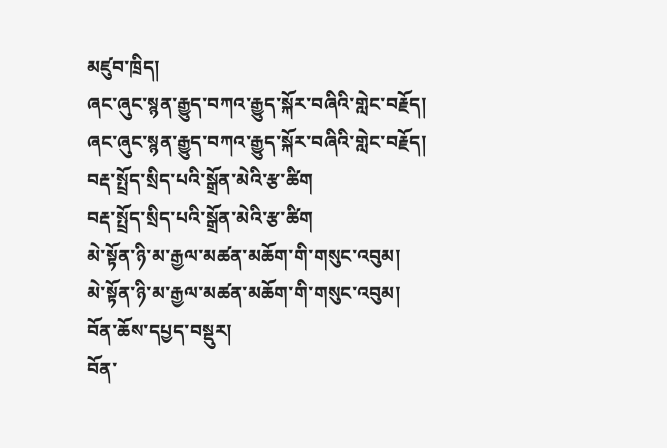མཛུབ་ཁྲིད།
ཞང་ཞུང་སྙན་རྒྱུད་བཀའ་རྒྱུད་སྐོར་བཞིའི་གླེང་བརྗོད།
ཞང་ཞུང་སྙན་རྒྱུད་བཀའ་རྒྱུད་སྐོར་བཞིའི་གླེང་བརྗོད།
བརྡ་སྤྲོད་སྲིད་པའི་སྒྲོན་མེའི་རྩ་ཚིག
བརྡ་སྤྲོད་སྲིད་པའི་སྒྲོན་མེའི་རྩ་ཚིག
མེ་སྟོན་ཉི་མ་རྒྱལ་མཚན་མཆོག་གི་གསུང་འབུམ།
མེ་སྟོན་ཉི་མ་རྒྱལ་མཚན་མཆོག་གི་གསུང་འབུམ།
བོན་ཆོས་དཔྱད་བསྡུར།
བོན་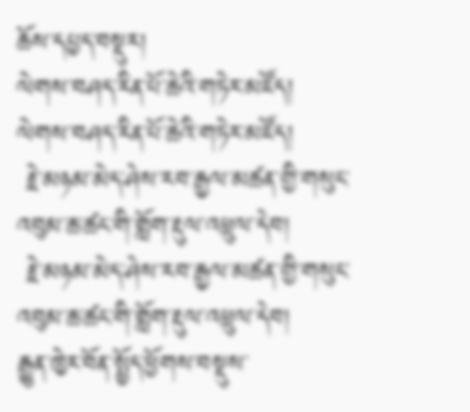ཆོས་དཔྱད་བསྡུར།
ལེགས་བཤད་རིན་པོ་ཆེའི་གཏེར་མཛོད།
ལེགས་བཤད་རིན་པོ་ཆེའི་གཏེར་མཛོད།
 རྗེ་མཉམ་མེད་ཤེས་རབ་རྒྱལ་མཚན་གྱི་གསུང་འབུམ་ཆ་ཚང་གི་གློག་རྡུལ་འཕྲུལ་དེབ།
 རྗེ་མཉམ་མེད་ཤེས་རབ་རྒྱལ་མཚན་གྱི་གསུང་འབུམ་ཆ་ཚང་གི་གློག་རྡུལ་འཕྲུལ་དེབ།
རྒྱུན་ཁྱེར་བོན་སྤྱོད་ཕྱོགས་བསྡུས་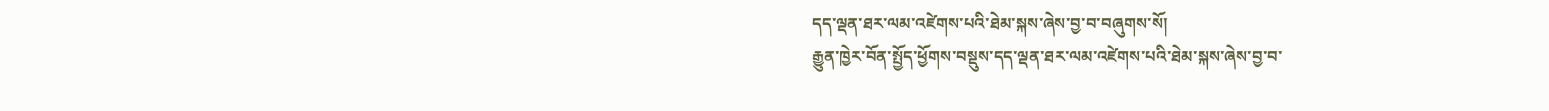དད་ལྡན་ཐར་ལམ་འཛེགས་པའི་ཐེམ་སྐས་ཞེས་བྱ་བ་བཞུགས་སོ།
རྒྱུན་ཁྱེར་བོན་སྤྱོད་ཕྱོགས་བསྡུས་དད་ལྡན་ཐར་ལམ་འཛེགས་པའི་ཐེམ་སྐས་ཞེས་བྱ་བ་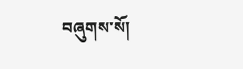བཞུགས་སོ།